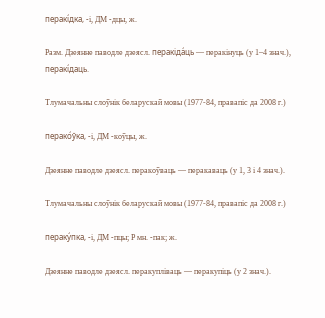перакі́дка, ‑і, ДМ ‑дцы, ж.

Разм. Дзеянне паводле дзеясл. перакіда́ць — перакінуць (у 1–4 знач.), перакі́даць.

Тлумачальны слоўнік беларускай мовы (1977-84, правапіс да 2008 г.)

перако́ўка, ‑і, ДМ ‑коўцы, ж.

Дзеянне паводле дзеясл. перакоўваць — перакаваць (у 1, 3 і 4 знач.).

Тлумачальны слоўнік беларускай мовы (1977-84, правапіс да 2008 г.)

пераку́пка, ‑і, ДМ ‑пцы; Р мн. ‑пак; ж.

Дзеянне паводле дзеясл. перакупліваць — перакупіць (у 2 знач.).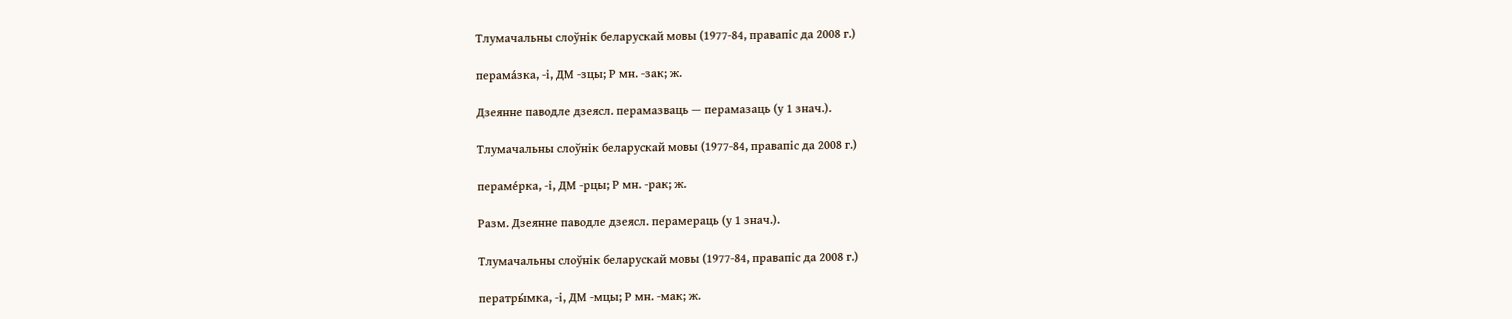Тлумачальны слоўнік беларускай мовы (1977-84, правапіс да 2008 г.)

перама́зка, ‑і, ДМ ‑зцы; Р мн. ‑зак; ж.

Дзеянне паводле дзеясл. перамазваць — перамазаць (у 1 знач.).

Тлумачальны слоўнік беларускай мовы (1977-84, правапіс да 2008 г.)

пераме́рка, ‑і, ДМ ‑рцы; Р мн. ‑рак; ж.

Разм. Дзеянне паводле дзеясл. перамераць (у 1 знач.).

Тлумачальны слоўнік беларускай мовы (1977-84, правапіс да 2008 г.)

ператры́мка, ‑і, ДМ ‑мцы; Р мн. ‑мак; ж.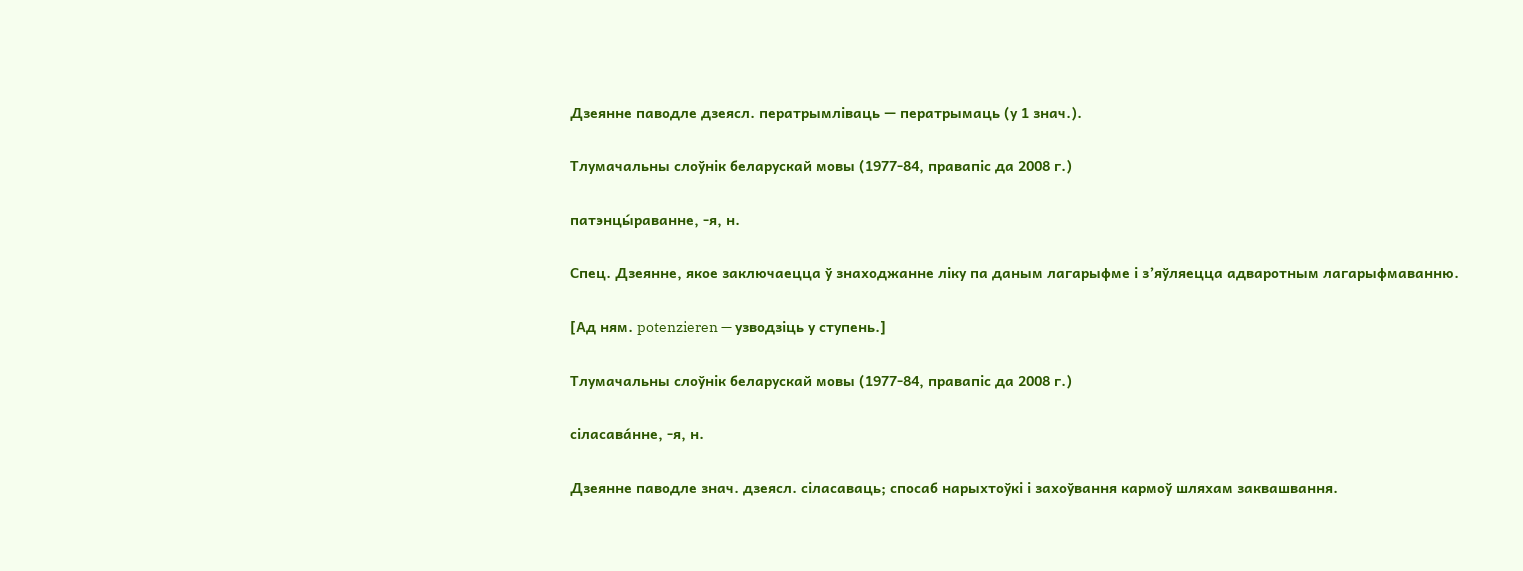Дзеянне паводле дзеясл. ператрымліваць — ператрымаць (у 1 знач.).

Тлумачальны слоўнік беларускай мовы (1977-84, правапіс да 2008 г.)

патэнцы́раванне, ‑я, н.

Спец. Дзеянне, якое заключаецца ў знаходжанне ліку па даным лагарыфме і з’яўляецца адваротным лагарыфмаванню.

[Ад ням. potenzieren — узводзіць у ступень.]

Тлумачальны слоўнік беларускай мовы (1977-84, правапіс да 2008 г.)

сіласава́нне, ‑я, н.

Дзеянне паводле знач. дзеясл. сіласаваць; спосаб нарыхтоўкі і захоўвання кармоў шляхам заквашвання.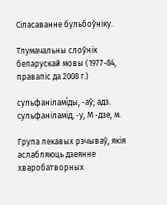Сіласаванне бульбоўніку.

Тлумачальны слоўнік беларускай мовы (1977-84, правапіс да 2008 г.)

сульфаніламі́ды, ‑аў; адз. сульфаніламід, ‑у, М ‑дзе, м.

Група лекавых рэчываў, якія аслабляюць дзеянне хваробатворных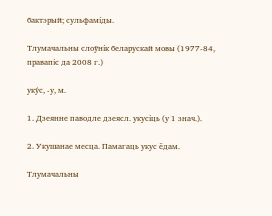бактэрый; сульфаміды.

Тлумачальны слоўнік беларускай мовы (1977-84, правапіс да 2008 г.)

уку́с, ‑у, м.

1. Дзеянне паводле дзеясл. укусіць (у 1 знач.).

2. Укушанае месца. Памагаць укус ёдам.

Тлумачальны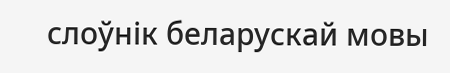слоўнік беларускай мовы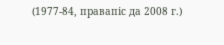(1977-84, правапіс да 2008 г.)